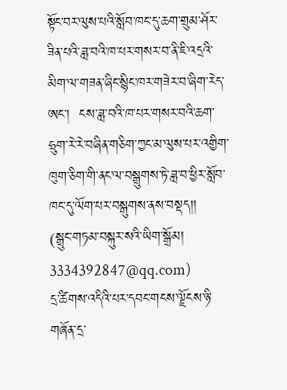སྟོང་བར་ལུས་པའི་སློབ་ཁང་དུ་ཆག་གྲུམ་ཤོར་ཟིན་པའི་ཟླ་བའི་ཁ་པར་གསར་བ་ནི་ཇི་འདྲའི་མིག་ལ་གཟན་ཞིང་སྙིང་ཁར་གཟེར་བ་ཞིག་རེད་ཨང་།  ངས་ཟླ་བའི་ཁ་པར་གསར་བའི་ཆག་ཧྲུག་རེ་རེ་བཞིན་གཅིག་ཀྱང་མ་ལུས་པར་འགྱིག་ཁུག་ཅིག་གི་ནང་ལ་བསྒྲུགས་ཏེ་ཟླ་བ་ཕྱིར་སློབ་ཁང་དུ་ལོག་པར་བསྒུགས་ནས་བསྡད།།
(སྒྲུང་གཏམ་བསྐུར་སའི་ཡིག་སྒྲོམ། 3334392847@qq.com)
དྲ་ཚིགས་འདིའི་པར་དབང་གངས་ལྗོངས་ཉི་གཞོན་དྲ་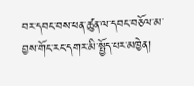བར་དབང་བས་ཕན་ཚུན་ལ་དབང་བཅོལ་མ་བྱས་གོང་རང་དགར་མི་སྤྱོད་པར་མཁྱེན།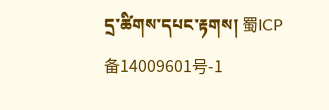དྲ་ཚིགས་དཔང་རྟགས། 蜀ICP备14009601号-1